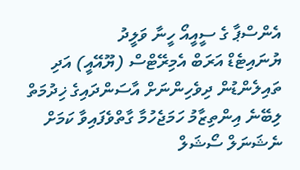އެންސްޕާ ގެ ސީއީއޯ ހީނާ ވަލީދު
ޔުނައިޓެޑް އަރަބް އެމިރޭޓްސް (ޔޫއޭއީ) އަދި ތައިލެންޑުން ދިވެހިންނަށް އާސަންދައިގެ ޚިދުމަތް ލިބޭނެ އިންތިޒާމު ހަމަޖެހުމާ ގާތްވެފައިވާ ކަމަށް ނެޝަނަލް ސޯޝަލް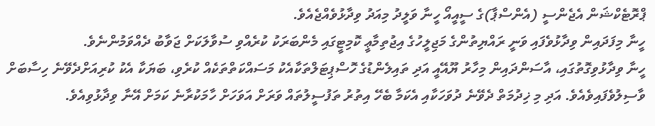ޕްރޮޓެކްޝަން އެޖެންސީ (އެންސްޕާ)ގެ ސީއީއޯ ހީނާ ވަލީދު މިއަދު ވިދާޅުވެއްޖެއެވެ.
ހީނާ މިފަދައިން ވިދާޅުވެފައި ވަނީ ރައްޔިތުންގެ މަޖިލީހުގެ އިޖުތިމާޢީ ކޮމިޓީގައި މެންބަރަކު ކުރެއްވި ސުވާލަކަށް ޖަވާބު ދެއްވަމުންނެވެ.
ހީނާ ވިދާޅުވިގޮތުގައި، އާސަންދައިން މިހާރު ޔޫއޭއީ އަދި ތައިލެންޑުގެ ހޮސްޕިޓަލްތަކާއެކު މަސައްކަތްތަކެއް ކުރެވި، ބަޔަކާ އެކު ކުރިއަށްދެވޭނެ ހިސާބަށް ވާސިލުވެފައިވެއެވެ. އަދި މި ޚިދުމަތް ދެވޭނެ ދުވަހަކާއި އެކަމާ ބެހޭ އިތުރު ތަފުސީލުތައް ވަރަށް އަވަހަށް ހާމަކުރާނެ ކަމަށް އޭނާ ވިދާޅުވިއެވެ.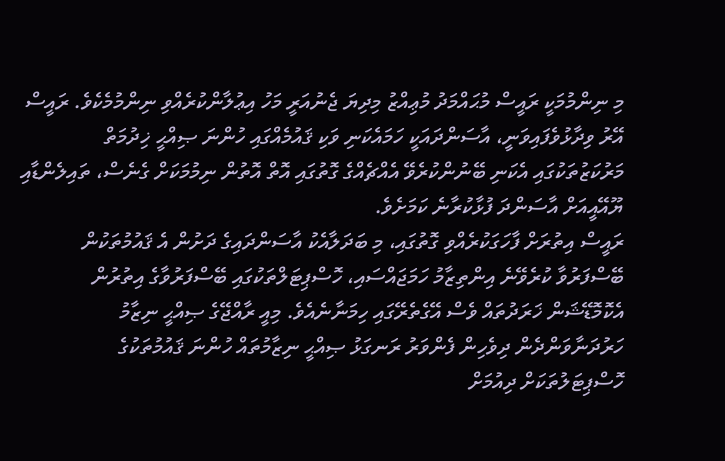މި ނިންމުމަކީ ރައީސް މުޙައްމަދު މުޢިއްޒު މިދިޔަ ޖެނުއަރީ މަހު އިޢުލާންކުރެއްވި ނިންމުމެކެވެ. ރައީސް އޭރު ވިދާޅުވެފައިވަނީ، އާސަންދައަކީ ހަމައެކަނި ވަކި ޤައުމެއްގައި ހުންނަ ޞިއްޙީ ޚިދުމަތް މަރުކަޒުތަކުގައި އެކަނި ބޭނުންކުރެވޭ އެއްޗެއްގެ ގޮތުގައި އޮތް އޮތުން ނިމުމަކަށް ގެނެސް، ތައިލެންޑާއި ޔޫއޭއީއަށް އާސަންދަ ފުޅާކުރާނެ ކަމަށެވެ.
ރައީސް އިތުރަށް ފާހަގަކުރެއްވި ގޮތުގައި، މި ބަދަލާއެކު އާސަންދައިގެ ދަށުން އެ ޤައުމުތަކުން ބޭސްފަރުވާ ކުރެވޭނެ އިންތިޒާމު ހަމަޖައްސައި، ހޮސްޕިޓަލްތަކުގައި ބޭސްފަރުވާގެ އިތުރުން އެކޮމޮޑޭޝަން ޚަރަދުތައް ވެސް އޭގެތެރޭގައި ހިމަނާނެއެވެ. މިއީ ރާއްޖޭގެ ޞިއްޙީ ނިޒާމު ހަރުދަނާވަންދެން ދިވެހިން ފެންވަރު ރަނގަޅު ޞިއްޙީ ނިޒާމުތައް ހުންނަ ޤައުމުތަކުގެ ހޮސްޕިޓަލުތަކަށް ދިއުމަށް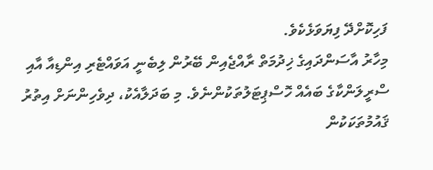ފަހިކޮށްދޭ ފިޔަވަޅެކެވެ.
މިހާރު އާސަންދައިގެ ޚިދުމަތް ރާއްޖެއިން ބޭރުން ލިބެނީ އަވައްޓެރި އިންޑިއާ އާއި ސްރީލަންކާގެ ބައެއް ހޮސްޕިޓަލުތަކުންނެވެ. މި ބަދަލާއެކު، ދިވެހިންނަށް އިތުރު ޤައުމުތަކަކުން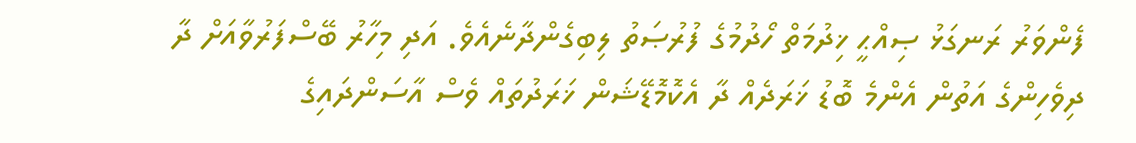ފެންވަރު ރަނގަޅު ޞިއްޙީ ޚިދުމަތް ހޯދުމުގެ ފުރުޞަތު ލިބިގެންދާނެއެވެ. އަދި މިހާރު ބޭސްފަރުވާއަށް ދާ ދިވެހިންގެ އަތުން އެންމެ ބޮޑު ޚަރަދެއް ދާ އެކޮމޮޑޭޝަން ޚަރަދުތައް ވެސް އާސަންދައިގެ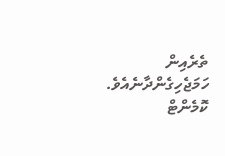ތެރެއިން ހަމަޖެހިގެންދާނެއެވެ.
ކޮމެންޓް